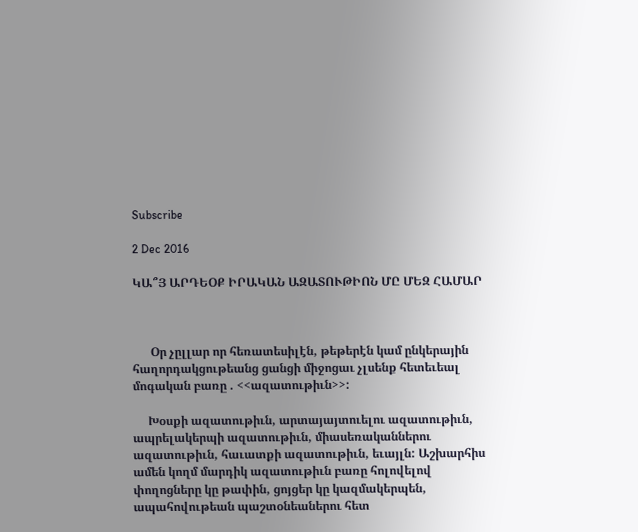Subscribe

2 Dec 2016

ԿԱ՞Յ ԱՐԴԵՕՔ ԻՐԱԿԱՆ ԱԶԱՏՈՒԹԻՈՆ ՄԸ ՄԵԶ ՀԱՄԱՐ



      Օր չըլլար որ հեռատեսիլէն, թեթերէն կամ ընկերային հաղորդակցութեանց ցանցի միջոցաւ չլսենք հետեւեալ մոգական բառը . <<ազատութիւն>>:

     Խօսքի ազատութիւն, արտայայտուելու ազատութիւն, ապրելակերպի ազատութիւն, միասեռականներու ազատութիւն, հաւատքի ազատութիւն, եւայլն: Աշխարհիս ամեն կողմ մարդիկ ազատութիւն բառը հոլովելով փողոցները կը թափին, ցոյցեր կը կազմակերպեն, ապահովութեան պաշտօնեաներու հետ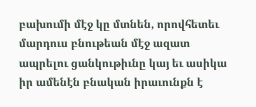բախումի մէջ կը մտնեն, որովհետեւ մարդուս բնութեան մէջ ազատ ապրելու ցանկութիւնը կայ եւ ասիկա իր ամենէն բնական իրաւունքն է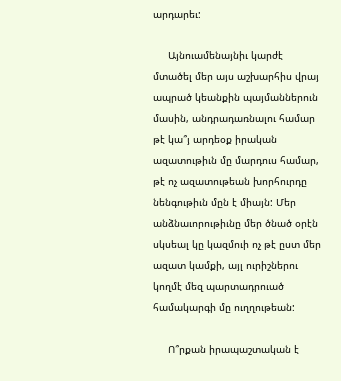արդարեւ:

     Այնուամենայնիւ կարժէ մտածել մեր այս աշխարհիս վրայ ապրած կեանքին պայմաններուն մասին, անդրադառնալու համար թէ կա՞յ արդեօք իրական ազատութիւն մը մարդուս համար, թէ ոչ ազատութեան խորհուրդը նենգութիւն մըն է միայն: Մեր անձնաւորութիւնը մեր ծնած օրէն սկսեալ կը կազմուի ոչ թէ ըստ մեր ազատ կամքի, այլ ուրիշներու կողմէ մեզ պարտադրուած համակարգի մը ուղղութեան:

     Ո՞րքան իրապաշտական է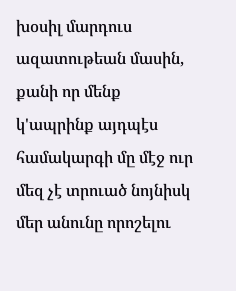խօսիլ մարդուս ազատութեան մասին, քանի որ մենք կ'ապրինք այդպէս համակարգի մը մէջ ուր մեզ չէ տրուած նոյնիսկ մեր անունը որոշելու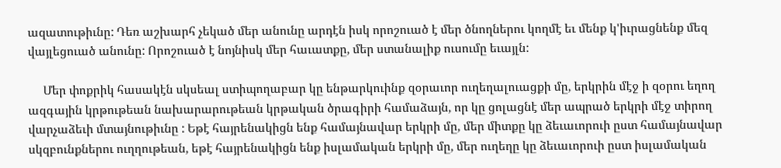ազատութիւնը: Դեռ աշխարհ չեկած մեր անունը արդէն իսկ որոշուած է մեր ծնողներու կողմէ եւ մենք կ'իւրացնենք մեզ վայլեցուած անունը: Որոշուած է նոյնիսկ մեր հաւատքը, մեր ստանալիք ուսումը եւայլն:

     Մեր փոքրիկ հասակէն սկսեալ ստիպողաբար կը ենթարկուինք զօրաւոր ուղեղալուացքի մը, երկրին մէջ ի զօրու եղող ազգային կրթութեան նախարարութեան կրթական ծրագիրի համաձայն, որ կը ցոլացնէ մեր ապրած երկրի մէջ տիրող վարչաձեւի մտայնութիւնը : Եթէ հայրենակիցն ենք համայնավար երկրի մը, մեր միտքը կը ձեւաւորուի ըստ համայնավար սկզբունքներու ուղղութեան, եթէ հայրենակիցն ենք իսլամական երկրի մը, մեր ուղեղը կը ձեւաւորուի ըստ իսլամական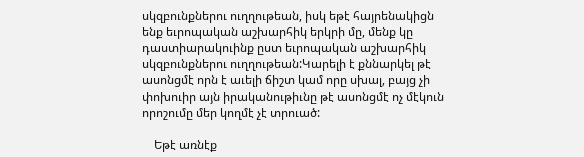սկզբունքներու ուղղութեան, իսկ եթէ հայրենակիցն ենք եւրոպական աշխարհիկ երկրի մը, մենք կը դաստիարակուինք ըստ եւրոպական աշխարհիկ սկզբունքներու ուղղութեան:Կարելի է քննարկել թէ ասոնցմէ որն է աւելի ճիշտ կամ որը սխալ, բայց չի փոխուիր այն իրականութիւնը թէ ասոնցմէ ոչ մէկուն որոշումը մեր կողմէ չէ տրուած:

    Եթէ առնէք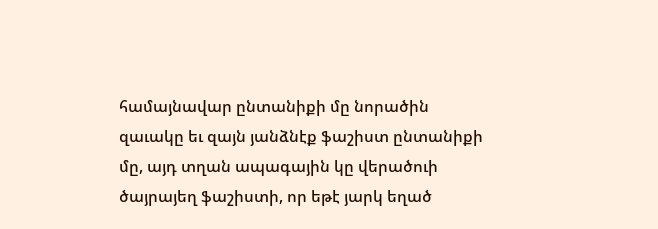համայնավար ընտանիքի մը նորածին զաւակը եւ զայն յանձնէք ֆաշիստ ընտանիքի մը, այդ տղան ապագային կը վերածուի ծայրայեղ ֆաշիստի, որ եթէ յարկ եղած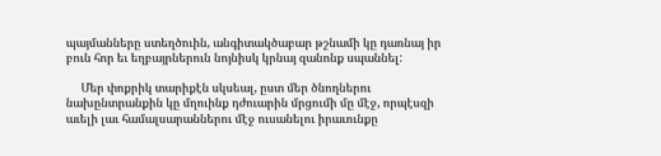պայմանները ստեղծուին, անգիտակծաբար թշնամի կը դառնայ իր բուն հոր եւ եղբայրներուն նոյնիսկ կրնայ զանոնք սպաննել:

     Մեր փոքրիկ տարիքէն սկսեալ, ըստ մեր ծնողներու նախընտրանքին կը մղուինք դժուարին մրցումի մը մէջ, որպէսզի աւելի լաւ համալսարաններու մէջ ուսանելու իրաւունքը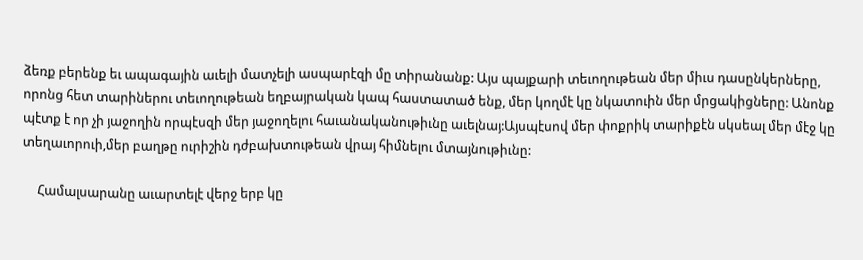ձեռք բերենք եւ ապագային աւելի մատչելի ասպարէզի մը տիրանանք: Այս պայքարի տեւողութեան մեր միւս դասընկերները, որոնց հետ տարիներու տեւողութեան եղբայրական կապ հաստատած ենք, մեր կողմէ կը նկատուին մեր մրցակիցները: Անոնք պէտք է որ չի յաջողին որպէսզի մեր յաջողելու հաւանականութիւնը աւելնայ:Այսպէսով մեր փոքրիկ տարիքէն սկսեալ մեր մէջ կը տեղաւորուի,մեր բաղթը ուրիշին դժբախտութեան վրայ հիմնելու մտայնութիւնը:

     Համալսարանը աւարտելէ վերջ երբ կը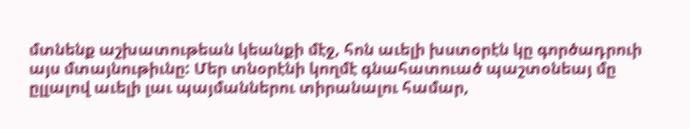մտնենք աշխատութեան կեանքի մէջ, հոն աւելի խստօրէն կը գործադրուի այս մտայնութիւնը: Մեր տնօրէնի կողմէ գնահատուած պաշտօնեայ մը ըլլալով աւելի լաւ պայմաններու տիրանալու համար,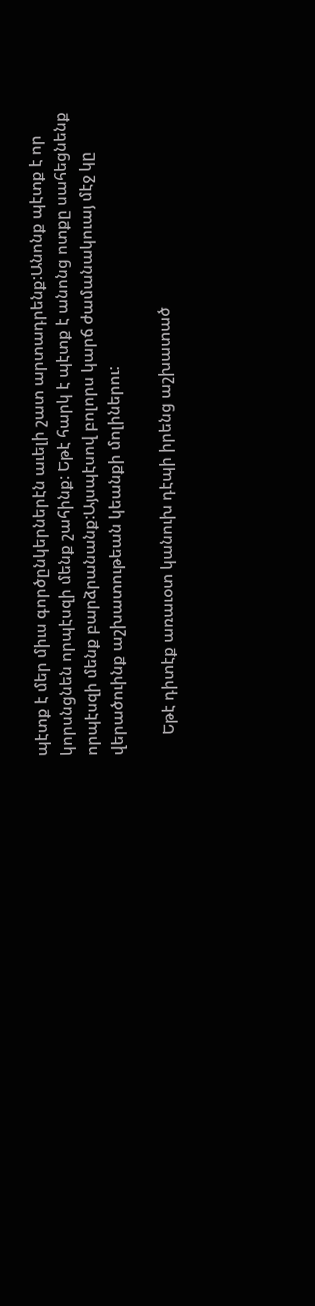պէտք է մեր միւս գործընկերներէն աւելի շատ արտադրենք:Անոնք պէտք է որ կորսնցնեն որպէսզի մենք շահինք: Եթէ հարկ է պէտք է անոնց ոտքը սահեցնենք որպէսզի մենք բարձրանանք:Այսպէսով բոլորս կարճ ժամանակուայ մէջ կը վերածուինք աշխատութեան կեանքի մոլիներու:

     Եթէ դիտէք առաւօտ կանուխ դէպի իրենց աշխատած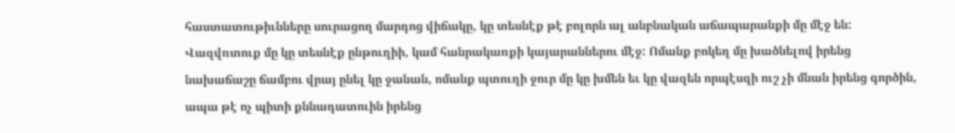հաստատութիւնները սուրացող մարդոց վիճակը, կը տեսնէք թէ բոլորն ալ անբնական աճապարանքի մը մէջ են: Վազվռտուք մը կը տեսնէք ընթուղիի, կամ հանրակառքի կայարաններու մէջ: Ոմանք բոկեղ մը խածնելով իրենց նախաճաշը ճամբու վրայ ընել կը ջանան, ոմանք պտուղի ջուր մը կը խմեն եւ կը վազեն որպէսզի ուշ չի մնան իրենց գործին, ապա թէ ոչ պիտի քննադատուին իրենց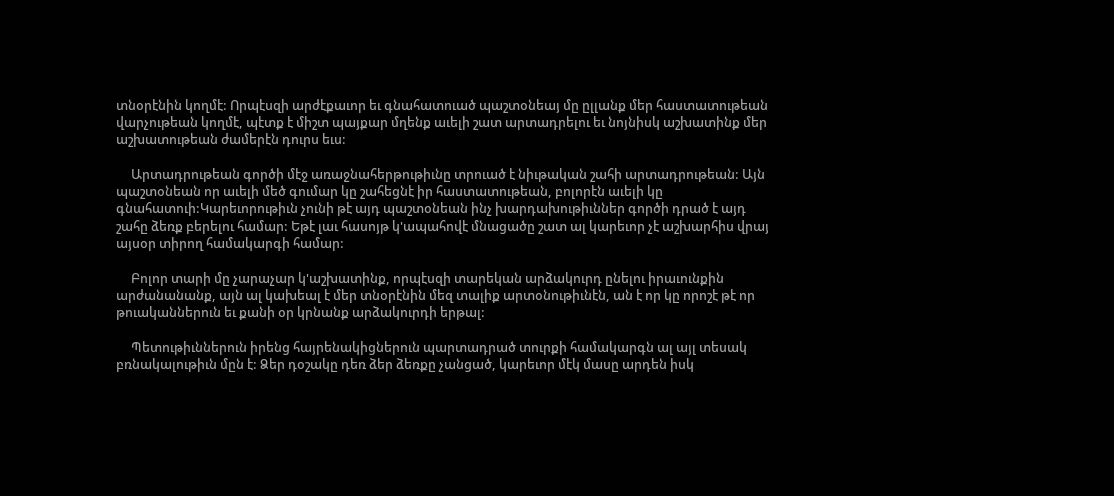տնօրէնին կողմէ: Որպէսզի արժէքաւոր եւ գնահատուած պաշտօնեայ մը ըլլանք մեր հաստատութեան վարչութեան կողմէ, պէտք է միշտ պայքար մղենք աւելի շատ արտադրելու եւ նոյնիսկ աշխատինք մեր աշխատութեան ժամերէն դուրս եւս:

     Արտադրութեան գործի մէջ առաջնահերթութիւնը տրուած է նիւթական շահի արտադրութեան: Այն պաշտօնեան որ աւելի մեծ գումար կը շահեցնէ իր հաստատութեան, բոլորէն աւելի կը գնահատուի:Կարեւորութիւն չունի թէ այդ պաշտօնեան ինչ խարդախութիւններ գործի դրած է այդ շահը ձեռք բերելու համար: Եթէ լաւ հասոյթ կ'ապահովէ մնացածը շատ ալ կարեւոր չէ աշխարհիս վրայ այսօր տիրող համակարգի համար:

     Բոլոր տարի մը չարաչար կ'աշխատինք, որպէսզի տարեկան արձակուրդ ընելու իրաւունքին արժանանանք, այն ալ կախեալ է մեր տնօրէնին մեզ տալիք արտօնութիւնէն, ան է որ կը որոշէ թէ որ թուականներուն եւ քանի օր կրնանք արձակուրդի երթալ:

     Պետութիւններուն իրենց հայրենակիցներուն պարտադրած տուրքի համակարգն ալ այլ տեսակ բռնակալութիւն մըն է: Ձեր դօշակը դեռ ձեր ձեռքը չանցած, կարեւոր մէկ մասը արդեն իսկ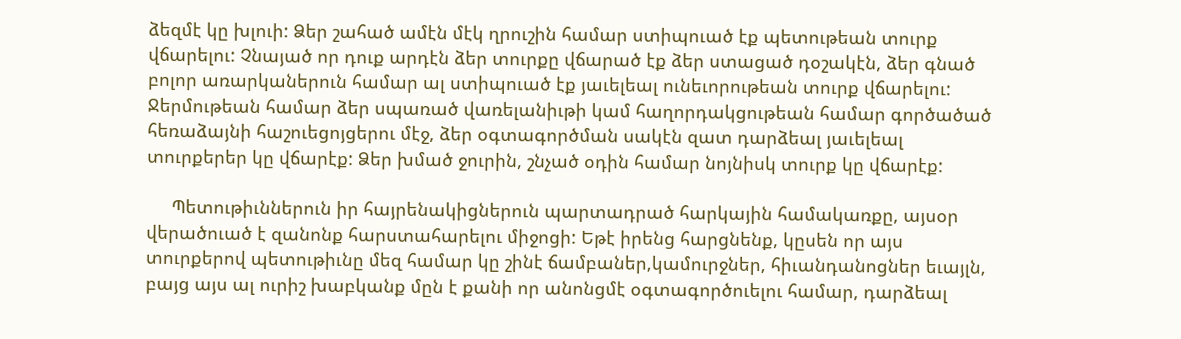ձեզմէ կը խլուի: Ձեր շահած ամէն մէկ ղրուշին համար ստիպուած էք պետութեան տուրք վճարելու: Չնայած որ դուք արդէն ձեր տուրքը վճարած էք ձեր ստացած դօշակէն, ձեր գնած բոլոր առարկաներուն համար ալ ստիպուած էք յաւելեալ ունեւորութեան տուրք վճարելու: Ջերմութեան համար ձեր սպառած վառելանիւթի կամ հաղորդակցութեան համար գործածած հեռաձայնի հաշուեցոյցերու մէջ, ձեր օգտագործման սակէն զատ դարձեալ յաւելեալ տուրքերեր կը վճարէք: Ձեր խմած ջուրին, շնչած օդին համար նոյնիսկ տուրք կը վճարէք:

     Պետութիւններուն իր հայրենակիցներուն պարտադրած հարկային համակառքը, այսօր վերածուած է զանոնք հարստահարելու միջոցի: Եթէ իրենց հարցնենք, կըսեն որ այս տուրքերով պետութիւնը մեզ համար կը շինէ ճամբաներ,կամուրջներ, հիւանդանոցներ եւայլն, բայց այս ալ ուրիշ խաբկանք մըն է քանի որ անոնցմէ օգտագործուելու համար, դարձեալ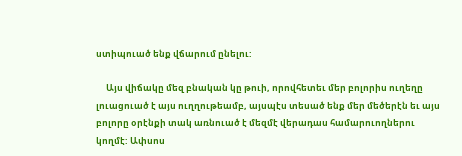ստիպուած ենք վճարում ընելու:

     Այս վիճակը մեզ բնական կը թուի, որովհետեւ մեր բոլորիս ուղեղը լուացուած է այս ուղղութեամբ, այսպէս տեսած ենք մեր մեծերէն եւ այս բոլորը օրէնքի տակ առնուած է մեզմէ վերադաս համարուողներու կողմէ: Ափսոս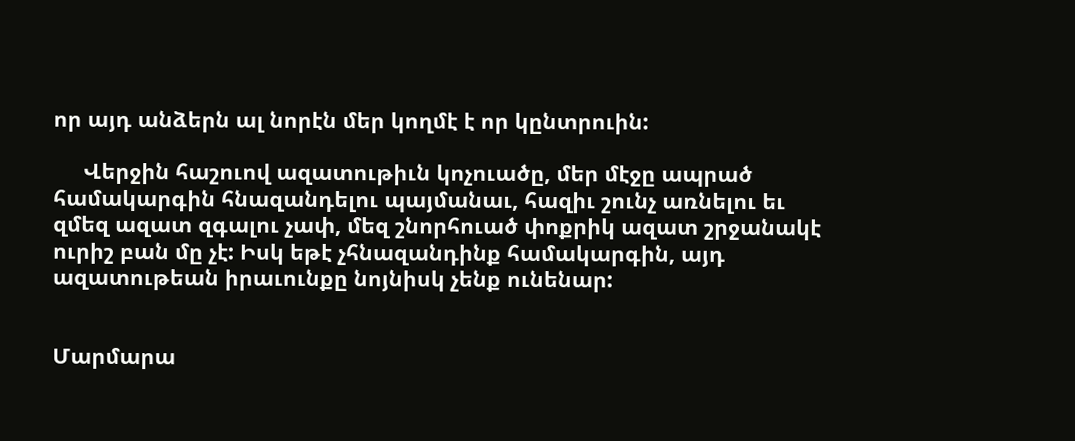որ այդ անձերն ալ նորէն մեր կողմէ է որ կընտրուին:

     Վերջին հաշուով ազատութիւն կոչուածը, մեր մէջը ապրած համակարգին հնազանդելու պայմանաւ, հազիւ շունչ առնելու եւ զմեզ ազատ զգալու չափ, մեզ շնորհուած փոքրիկ ազատ շրջանակէ ուրիշ բան մը չէ: Իսկ եթէ չհնազանդինք համակարգին, այդ ազատութեան իրաւունքը նոյնիսկ չենք ունենար:


Մարմարա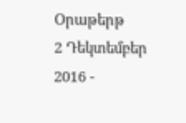Օրաթերթ
2 Դեկտեմբեր  2016 -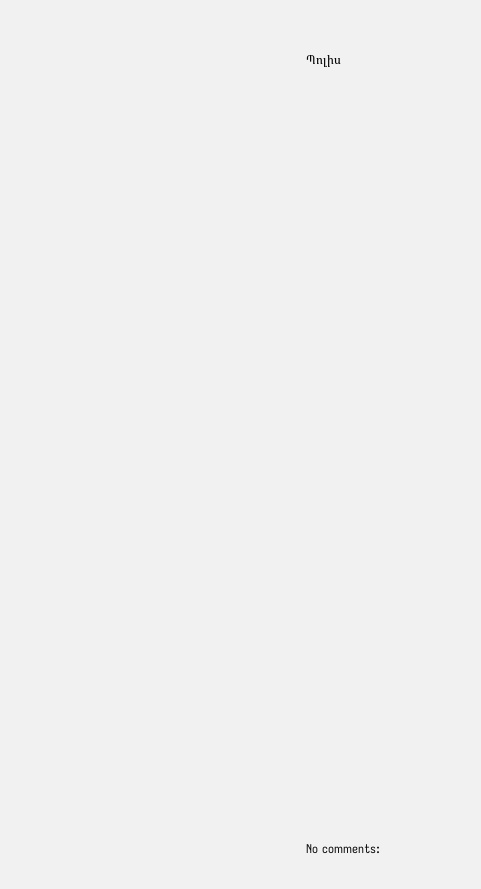Պոլիս









































No comments: